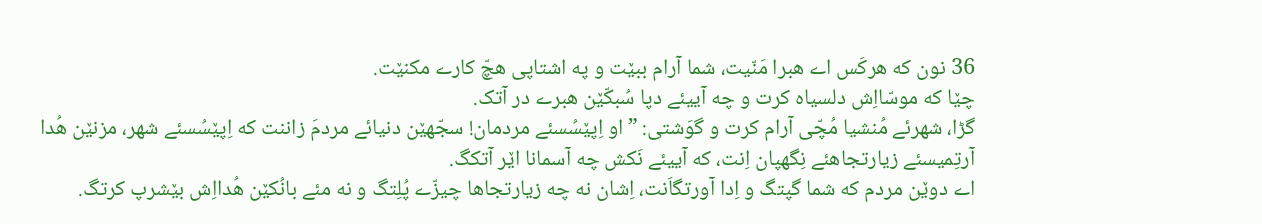36 نون که هرکَس اے هبرا مَنّیت، شما آرام ببێت و په اشتاپی هچّ کارے مکنێت.
چێا که موسّااِش دلسیاه کرت و چه آییئے دپا سُبکّێن هبرے در آتک.
گڑا، شهرئے مُنشیا مُچّی آرام کرت و گوَشتی: ”او اِپێسُسئے مردمان! سجّهێن دنیائے مردمَ زاننت که اِپێسُسئے شهر، مزنێن هُدا آرتِمیسئے زیارتجاهئے نِگهپان اِنت، که آییئے نَکش چه آسمانا اێر آتکگ.
اے دوێن مردم که شما گپتگ و اِدا آورتگاَنت، اِشان نه چه زیارتجاها چیزّے پُلِتگ و نه مئے بانُکێن هُدااِش بێشرپ کرتگ.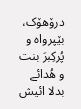درۆهۆک، بێپرواه و پُرکِبرَ بنت و هُدائے بدلا ائیش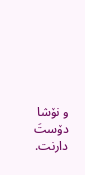و نۆشا دۆستَ دارنت.